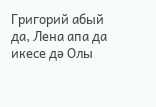Григорий абый да, Лена апа да икесе дә Олы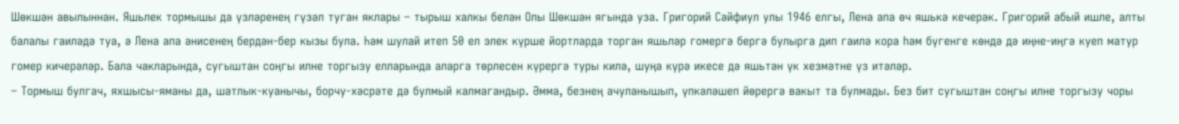Шөкшән авылыннан. Яшьлек тормышы да үзләренең гүзәл туган яклары – тырыш халкы белән Олы Шөкшән ягында уза. Григорий Сәйфиул улы 1946 елгы, Лена апа өч яшькә кечерәк. Григорий абый ишле, алты балалы гаиләдә туа, ә Лена апа әнисенең бердән-бер кызы була. Һәм шулай итеп 50 ел элек күрше йортларда торган яшьләр гомергә бергә булырга дип гаилә кора һәм бүгенге көндә дә иңне-иңгә куеп матур гомер кичерәләр. Бала чакларында, сугыштан соңгы илне торгызу елларында аларга төрлесен күрергә туры килә, шуңа күрә икесе дә яшьтән үк хезмәтне үз итәләр.
– Тормыш булгач, яхшысы-яманы да, шатлык-куанычы, борчу-хәсрәте дә булмый калмагандыр. Әмма, безнең ачуланышып, үпкәләшеп йөрергә вакыт та булмады. Без бит сугыштан соңгы илне торгызу чоры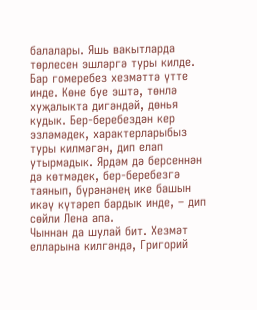балалары. Яшь вакытларда төрлесен эшләргә туры килде. Бар гомеребез хезмәттә үтте инде. Көне буе эштә, төнлә хуҗалыкта дигәндәй, дөнья кудык. Бер-беребездән кер эзләмәдек, характерларыбыз туры килмәгән, дип елап утырмадык. Ярдәм дә берсеннән дә көтмәдек, бер-беребезгә таянып, бүрәнәнең ике башын икәү күтәреп бардык инде, – дип сөйли Лена апа.
Чыннан да шулай бит. Хезмәт елларына килгәндә, Григорий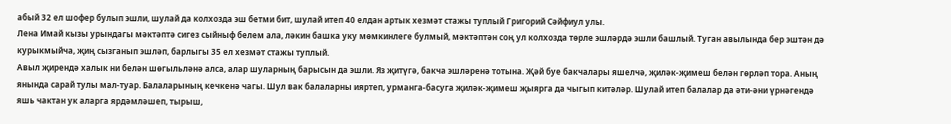абый 32 ел шофер булып эшли, шулай да колхозда эш бетми бит, шулай итеп 40 елдан артык хезмәт стажы туплый Григорий Сәйфиул улы.
Лена Имай кызы урындагы мәктәптә сигез сыйныф белем ала, ләкин башка уку мөмкинлеге булмый, мәктәптән соң ул колхозда төрле эшләрдә эшли башлый. Туган авылында бер эштән дә курыкмыйча, җиң сызганып эшләп, барлыгы 35 ел хезмәт стажы туплый.
Авыл җирендә халык ни белән шөгыльләнә алса, алар шуларның барысын да эшли. Яз җитүгә, бакча эшләренә тотына. Җәй буе бакчалары яшелчә, җиләк-җимеш белән гөрләп тора. Аның янында сарай тулы мал-туар. Балаларының кечкенә чагы. Шул вак балаларны ияртеп, урманга-басуга җиләк-җимеш җыярга да чыгып китәләр. Шулай итеп балалар да әти-әни үрнәгендә яшь чактан ук аларга ярдәмләшеп, тырыш,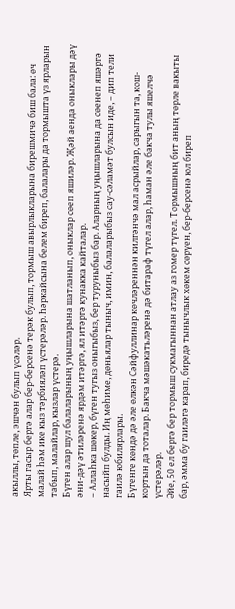акыллы, төпле, эшчән булып үсәләр.
Ярты гасыр бергә алар бер-берсенә терәк булып, тормыш авырлыкларына бирешмичә биш бала: өч малай һәм ике кыз тәрбияләп үстерәләр. Һәркайсына белем биреп, балалары да тормышта үз ярларын табып, малайлар, кызлар үстерә.
Бүген алар шул балаларының уңышларына шатланып, оныклар сөеп яшиләр. Җәй аенда оныклары дәү әни-дәү әтиләренә ярдәм итәргә, ял итәргә кунакка кайталар.
– Аллаһка шөкер, бүген тугыз оныгыбыз, бер туруныбыз бар. Аларның уңышларына да сөенеп яшәргә насыйп булды. Иң мөһиме, дөньялар тыныч, имин, балаларыбыз сау-сәламәт булсын иде, – дип тели гаилә юбилярлары.
Бүгенге көндә дә әле өлкән Сәйфуллинар көчләреннән килгәнчә мал асрыйлар, сарыгын та, кош-кортын да тоталар. Бакча мәшәкатьләренә дә битараф түгел алар, һаман әле бакча тулы яшелчә үстерәләр.
Әйе, 50 ел бергә бер тормыш сукмагыннан атлау аз гомер түгел. Тормышның бит аның төрле вакыты бар, әмма бу гаиләгә карап, биредә тынычлык хөкем сөрүен, бер-берсенә юл биреп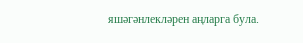яшәгәнлекләрен аңларга була.